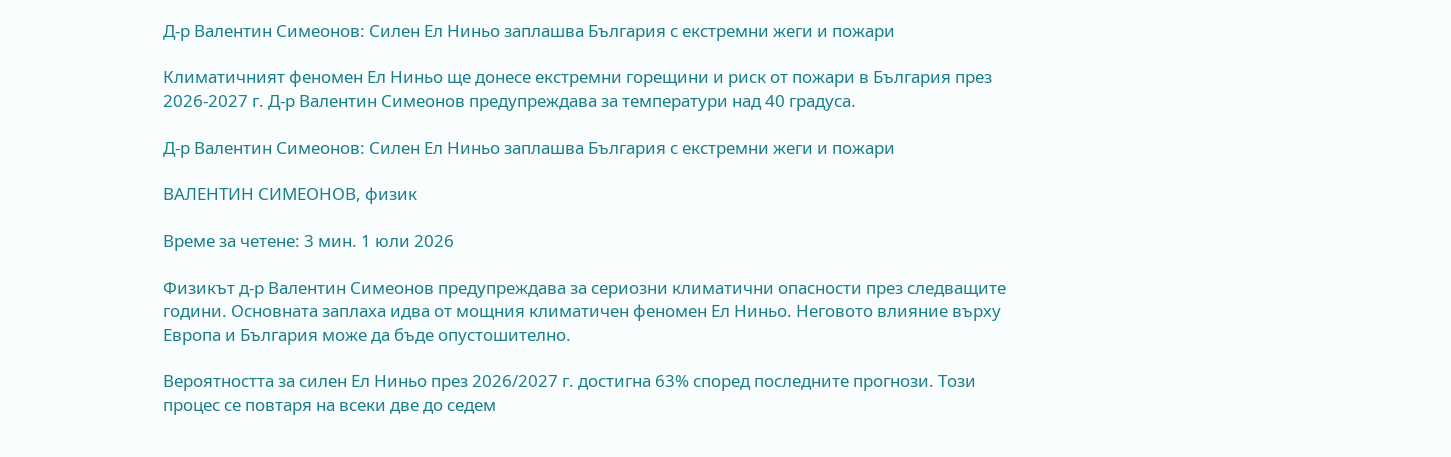Д-р Валентин Симеонов: Силен Ел Ниньо заплашва България с екстремни жеги и пожари

Климатичният феномен Ел Ниньо ще донесе екстремни горещини и риск от пожари в България през 2026-2027 г. Д-р Валентин Симеонов предупреждава за температури над 40 градуса.

Д-р Валентин Симеонов: Силен Ел Ниньо заплашва България с екстремни жеги и пожари

ВАЛЕНТИН СИМЕОНОВ, физик

Време за четене: 3 мин. 1 юли 2026

Физикът д-р Валентин Симеонов предупреждава за сериозни климатични опасности през следващите години. Основната заплаха идва от мощния климатичен феномен Ел Ниньо. Неговото влияние върху Европа и България може да бъде опустошително.

Вероятността за силен Ел Ниньо през 2026/2027 г. достигна 63% според последните прогнози. Този процес се повтаря на всеки две до седем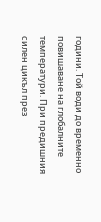години. Той води до временно повишаване на глобалните температури. При предишния силен цикъл през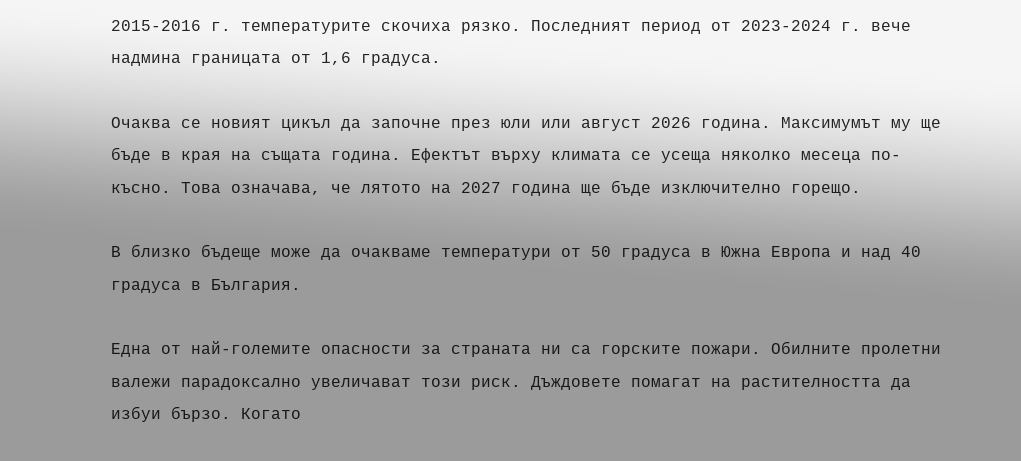2015-2016 г. температурите скочиха рязко. Последният период от 2023-2024 г. вече надмина границата от 1,6 градуса.

Очаква се новият цикъл да започне през юли или август 2026 година. Максимумът му ще бъде в края на същата година. Ефектът върху климата се усеща няколко месеца по-късно. Това означава, че лятото на 2027 година ще бъде изключително горещо.

В близко бъдеще може да очакваме температури от 50 градуса в Южна Европа и над 40 градуса в България.

Една от най-големите опасности за страната ни са горските пожари. Обилните пролетни валежи парадоксално увеличават този риск. Дъждовете помагат на растителността да избуи бързо. Когато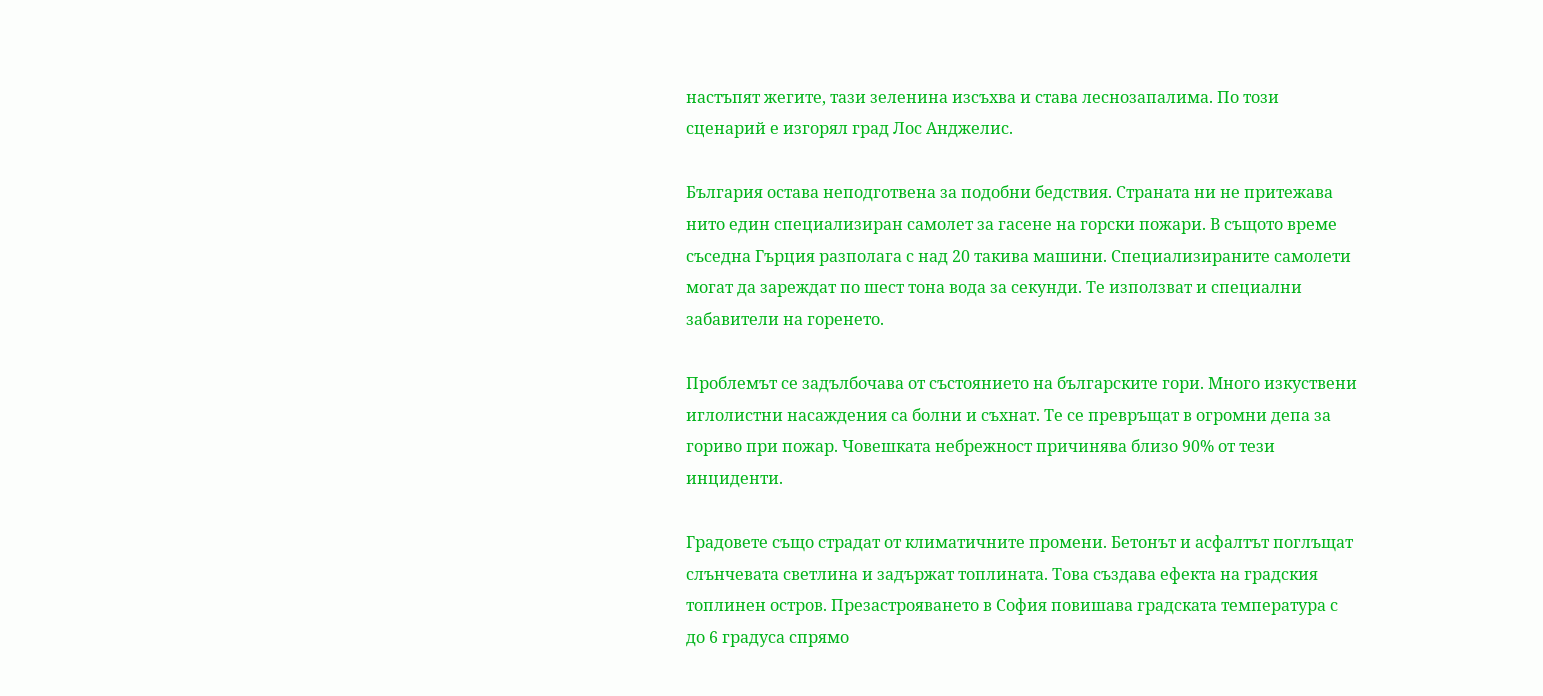настъпят жегите, тази зеленина изсъхва и става леснозапалима. По този сценарий е изгорял град Лос Анджелис.

България остава неподготвена за подобни бедствия. Страната ни не притежава нито един специализиран самолет за гасене на горски пожари. В същото време съседна Гърция разполага с над 20 такива машини. Специализираните самолети могат да зареждат по шест тона вода за секунди. Те използват и специални забавители на горенето.

Проблемът се задълбочава от състоянието на българските гори. Много изкуствени иглолистни насаждения са болни и съхнат. Те се превръщат в огромни депа за гориво при пожар. Човешката небрежност причинява близо 90% от тези инциденти.

Градовете също страдат от климатичните промени. Бетонът и асфалтът поглъщат слънчевата светлина и задържат топлината. Това създава ефекта на градския топлинен остров. Презастрояването в София повишава градската температура с до 6 градуса спрямо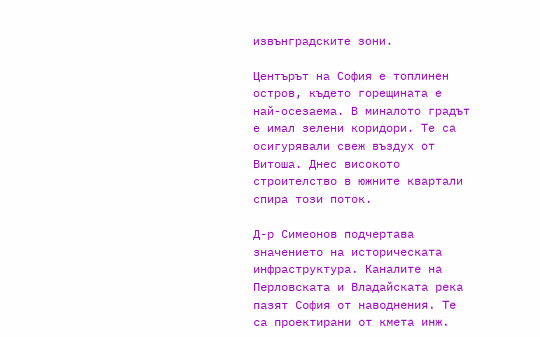извънградските зони.

Центърът на София е топлинен остров, където горещината е най-осезаема. В миналото градът е имал зелени коридори. Те са осигурявали свеж въздух от Витоша. Днес високото строителство в южните квартали спира този поток.

Д-р Симеонов подчертава значението на историческата инфраструктура. Каналите на Перловската и Владайската река пазят София от наводнения. Те са проектирани от кмета инж.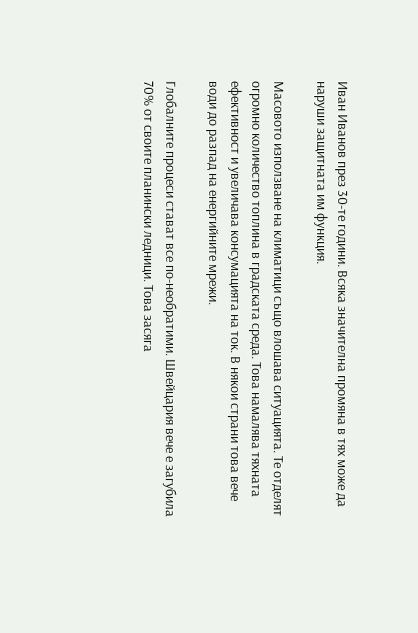Иван Иванов през 30-те години. Всяка значителна промяна в тях може да наруши защитната им функция.

Масовото използване на климатици също влошава ситуацията. Те отделят огромно количество топлина в градската среда. Това намалява тяхната ефективност и увеличава консумацията на ток. В някои страни това вече води до разпад на енергийните мрежи.

Глобалните процеси стават все по-необратими. Швейцария вече е загубила 70% от своите планински ледници. Това засяга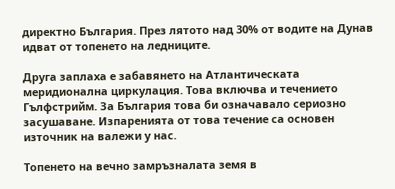директно България. През лятото над 30% от водите на Дунав идват от топенето на ледниците.

Друга заплаха е забавянето на Атлантическата меридионална циркулация. Това включва и течението Гълфстрийм. За България това би означавало сериозно засушаване. Изпаренията от това течение са основен източник на валежи у нас.

Топенето на вечно замръзналата земя в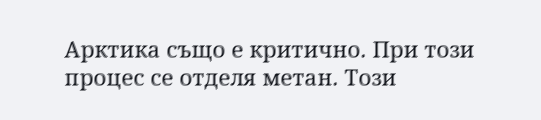Арктика също е критично. При този процес се отделя метан. Този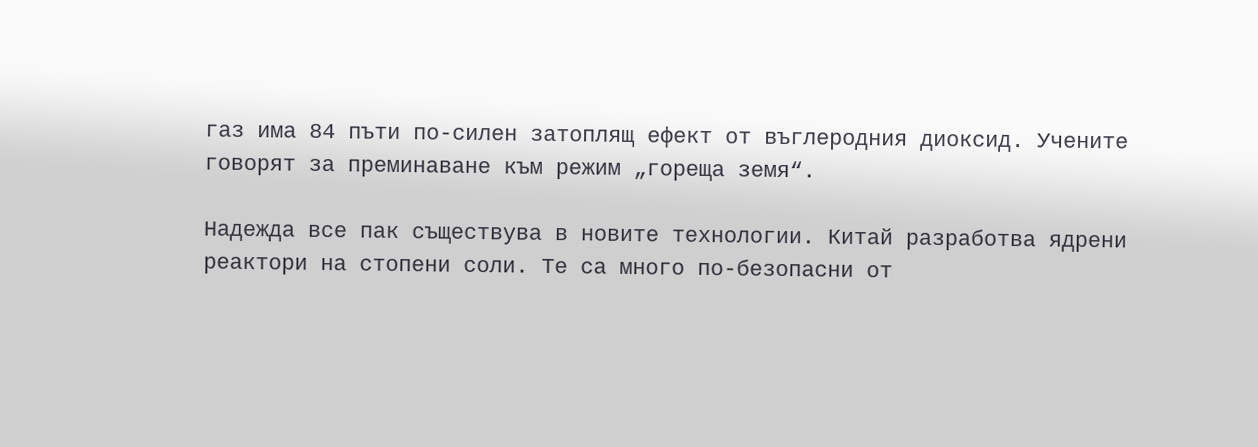газ има 84 пъти по-силен затоплящ ефект от въглеродния диоксид. Учените говорят за преминаване към режим „гореща земя“.

Надежда все пак съществува в новите технологии. Китай разработва ядрени реактори на стопени соли. Те са много по-безопасни от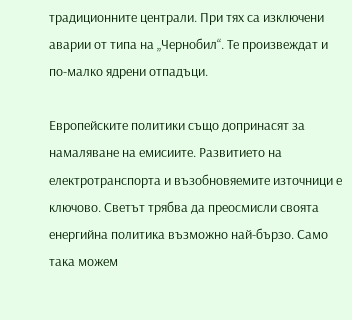традиционните централи. При тях са изключени аварии от типа на „Чернобил“. Те произвеждат и по-малко ядрени отпадъци.

Европейските политики също допринасят за намаляване на емисиите. Развитието на електротранспорта и възобновяемите източници е ключово. Светът трябва да преосмисли своята енергийна политика възможно най-бързо. Само така можем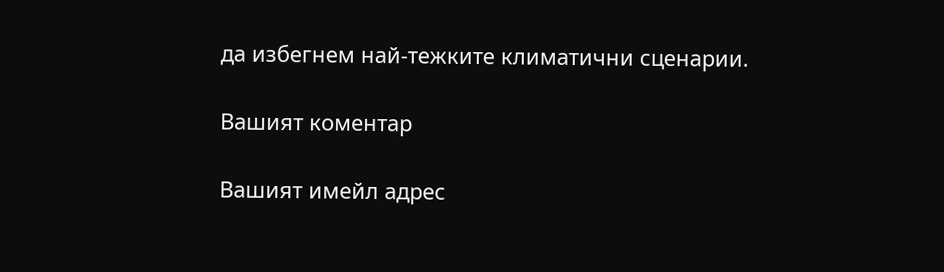да избегнем най-тежките климатични сценарии.

Вашият коментар

Вашият имейл адрес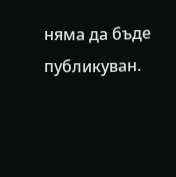няма да бъде публикуван.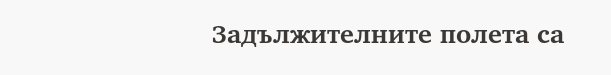Задължителните полета са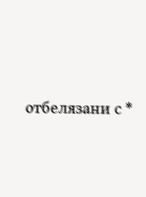отбелязани с *